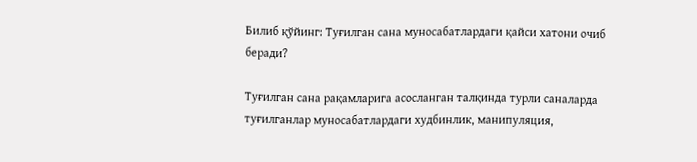Билиб қўйинг: Туғилган сана муносабатлардаги қайси хатони очиб беради?

Туғилган сана рақамларига асосланган талқинда турли саналарда туғилганлар муносабатлардаги худбинлик, манипуляция,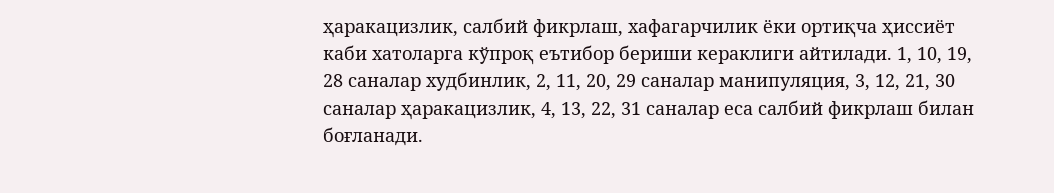ҳаракацизлик, салбий фикрлаш, хафагарчилик ёки ортиқча ҳиссиёт каби хатоларга кўпроқ еътибор бериши кераклиги айтилади. 1, 10, 19, 28 саналар худбинлик, 2, 11, 20, 29 саналар манипуляция, 3, 12, 21, 30 саналар ҳаракацизлик, 4, 13, 22, 31 саналар еса салбий фикрлаш билан боғланади.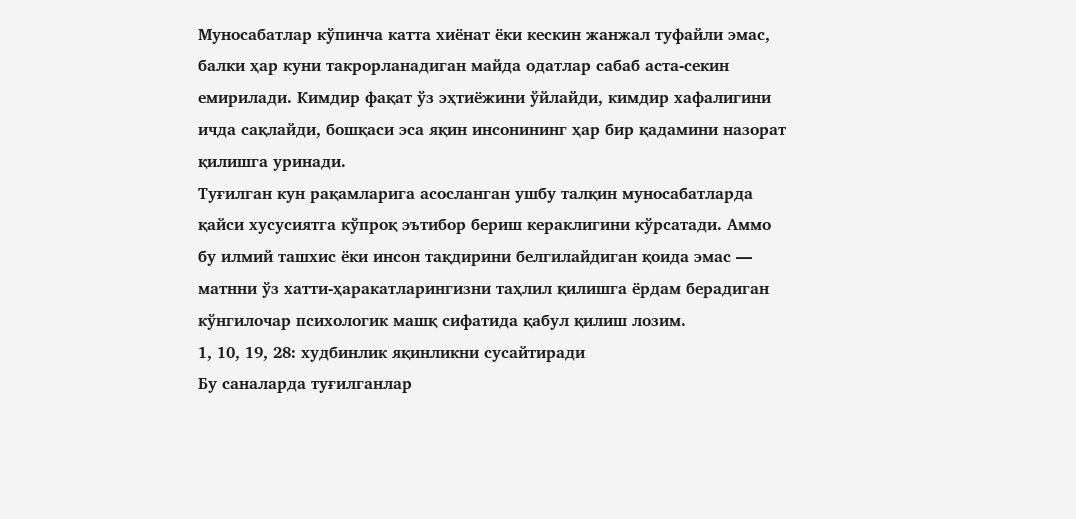Муносабатлар кўпинча катта хиёнат ёки кескин жанжал туфайли эмас, балки ҳар куни такрорланадиган майда одатлар сабаб аста-секин емирилади. Кимдир фақат ўз эҳтиёжини ўйлайди, кимдир хафалигини ичда сақлайди, бошқаси эса яқин инсонининг ҳар бир қадамини назорат қилишга уринади.
Туғилган кун рақамларига асосланган ушбу талқин муносабатларда қайси хусусиятга кўпроқ эътибор бериш кераклигини кўрсатади. Аммо бу илмий ташхис ёки инсон тақдирини белгилайдиган қоида эмас — матнни ўз хатти-ҳаракатларингизни таҳлил қилишга ёрдам берадиган кўнгилочар психологик машқ сифатида қабул қилиш лозим.
1, 10, 19, 28: худбинлик яқинликни сусайтиради
Бу саналарда туғилганлар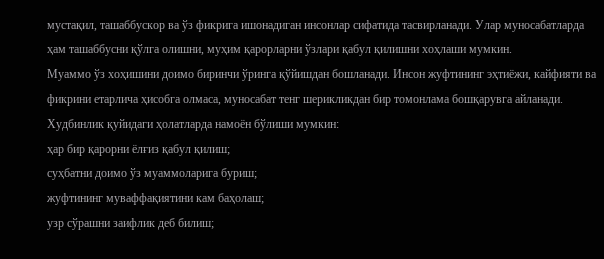мустақил, ташаббускор ва ўз фикрига ишонадиган инсонлар сифатида тасвирланади. Улар муносабатларда ҳам ташаббусни қўлга олишни, муҳим қарорларни ўзлари қабул қилишни хоҳлаши мумкин.
Муаммо ўз хоҳишини доимо биринчи ўринга қўйишдан бошланади. Инсон жуфтининг эҳтиёжи, кайфияти ва фикрини етарлича ҳисобга олмаса, муносабат тенг шерикликдан бир томонлама бошқарувга айланади.
Худбинлик қуйидаги ҳолатларда намоён бўлиши мумкин:
ҳар бир қарорни ёлғиз қабул қилиш;
суҳбатни доимо ўз муаммоларига буриш;
жуфтининг муваффақиятини кам баҳолаш;
узр сўрашни заифлик деб билиш;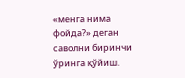«менга нима фойда?» деган саволни биринчи ўринга қўйиш.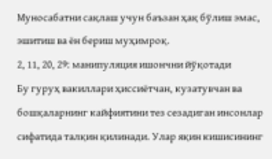Муносабатни сақлаш учун баъзан ҳақ бўлиш эмас, эшитиш ва ён бериш муҳимроқ.
2, 11, 20, 29: манипуляция ишончни йўқотади
Бу гуруҳ вакиллари ҳиссиётчан, кузатувчан ва бошқаларнинг кайфиятини тез сезадиган инсонлар сифатида талқин қилинади. Улар яқин кишисининг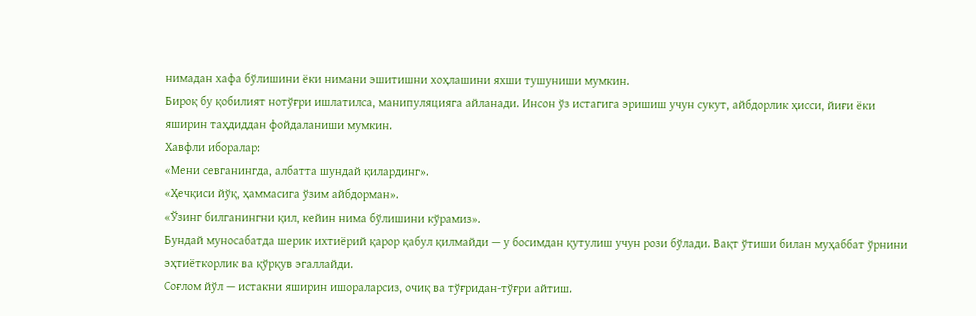нимадан хафа бўлишини ёки нимани эшитишни хоҳлашини яхши тушуниши мумкин.
Бироқ бу қобилият нотўғри ишлатилса, манипуляцияга айланади. Инсон ўз истагига эришиш учун сукут, айбдорлик ҳисси, йиғи ёки яширин таҳдиддан фойдаланиши мумкин.
Хавфли иборалар:
«Мени севганингда, албатта шундай қилардинг».
«Ҳечқиси йўқ, ҳаммасига ўзим айбдорман».
«Ўзинг билганингни қил, кейин нима бўлишини кўрамиз».
Бундай муносабатда шерик ихтиёрий қарор қабул қилмайди — у босимдан қутулиш учун рози бўлади. Вақт ўтиши билан муҳаббат ўрнини эҳтиёткорлик ва қўрқув эгаллайди.
Соғлом йўл — истакни яширин ишораларсиз, очиқ ва тўғридан-тўғри айтиш.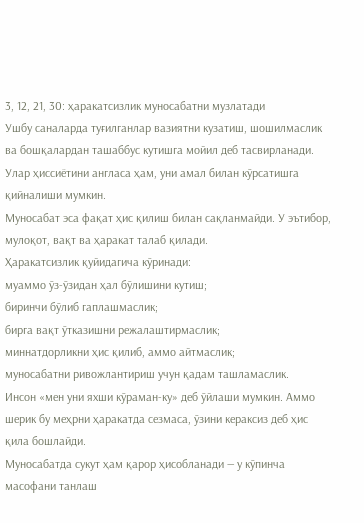3, 12, 21, 30: ҳаракатсизлик муносабатни музлатади
Ушбу саналарда туғилганлар вазиятни кузатиш, шошилмаслик ва бошқалардан ташаббус кутишга мойил деб тасвирланади. Улар ҳиссиётини англаса ҳам, уни амал билан кўрсатишга қийналиши мумкин.
Муносабат эса фақат ҳис қилиш билан сақланмайди. У эътибор, мулоқот, вақт ва ҳаракат талаб қилади.
Ҳаракатсизлик қуйидагича кўринади:
муаммо ўз-ўзидан ҳал бўлишини кутиш;
биринчи бўлиб гаплашмаслик;
бирга вақт ўтказишни режалаштирмаслик;
миннатдорликни ҳис қилиб, аммо айтмаслик;
муносабатни ривожлантириш учун қадам ташламаслик.
Инсон «мен уни яхши кўраман-ку» деб ўйлаши мумкин. Аммо шерик бу меҳрни ҳаракатда сезмаса, ўзини кераксиз деб ҳис қила бошлайди.
Муносабатда сукут ҳам қарор ҳисобланади — у кўпинча масофани танлаш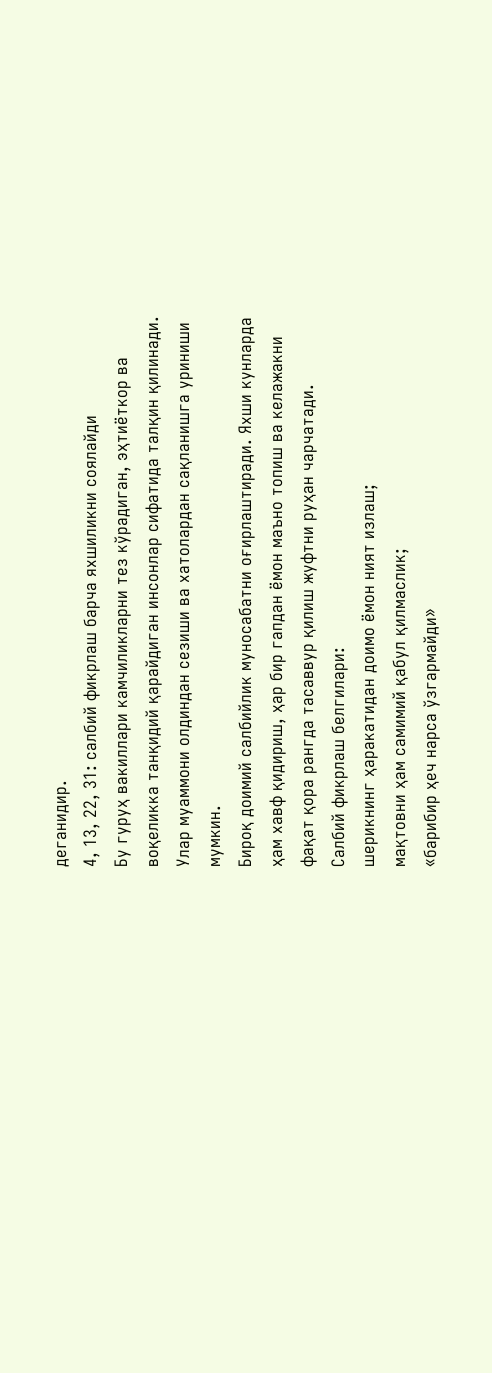деганидир.
4, 13, 22, 31: салбий фикрлаш барча яхшиликни соялайди
Бу гуруҳ вакиллари камчиликларни тез кўрадиган, эҳтиёткор ва воқеликка танқидий қарайдиган инсонлар сифатида талқин қилинади. Улар муаммони олдиндан сезиши ва хатолардан сақланишга уриниши мумкин.
Бироқ доимий салбийлик муносабатни оғирлаштиради. Яхши кунларда ҳам хавф қидириш, ҳар бир гапдан ёмон маъно топиш ва келажакни фақат қора рангда тасаввур қилиш жуфтни руҳан чарчатади.
Салбий фикрлаш белгилари:
шерикнинг ҳаракатидан доимо ёмон ният излаш;
мақтовни ҳам самимий қабул қилмаслик;
«барибир ҳеч нарса ўзгармайди»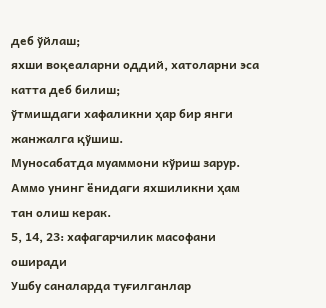деб ўйлаш;
яхши воқеаларни оддий, хатоларни эса катта деб билиш;
ўтмишдаги хафаликни ҳар бир янги жанжалга қўшиш.
Муносабатда муаммони кўриш зарур. Аммо унинг ёнидаги яхшиликни ҳам тан олиш керак.
5, 14, 23: хафагарчилик масофани оширади
Ушбу саналарда туғилганлар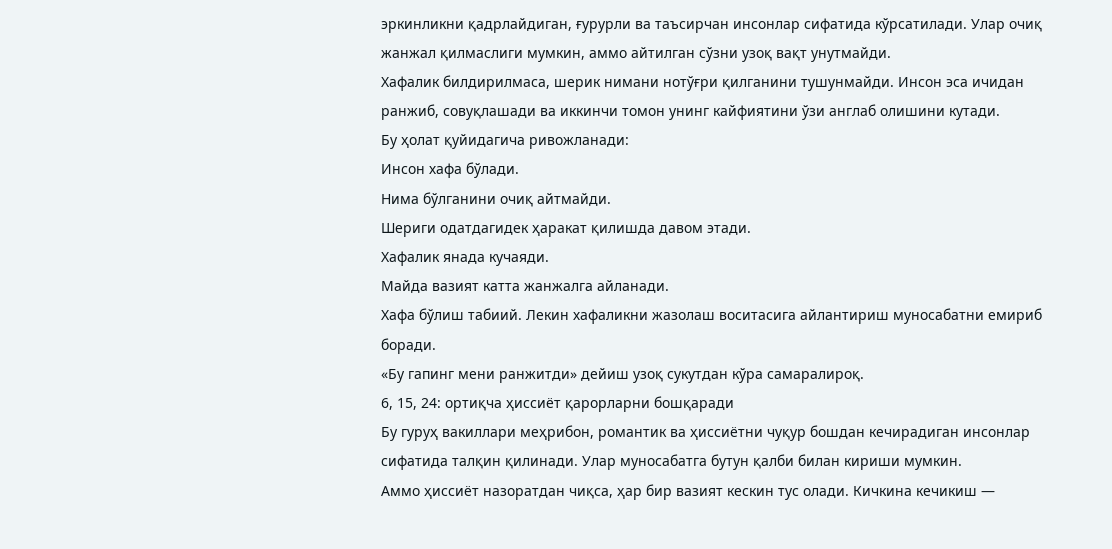эркинликни қадрлайдиган, ғурурли ва таъсирчан инсонлар сифатида кўрсатилади. Улар очиқ жанжал қилмаслиги мумкин, аммо айтилган сўзни узоқ вақт унутмайди.
Хафалик билдирилмаса, шерик нимани нотўғри қилганини тушунмайди. Инсон эса ичидан ранжиб, совуқлашади ва иккинчи томон унинг кайфиятини ўзи англаб олишини кутади.
Бу ҳолат қуйидагича ривожланади:
Инсон хафа бўлади.
Нима бўлганини очиқ айтмайди.
Шериги одатдагидек ҳаракат қилишда давом этади.
Хафалик янада кучаяди.
Майда вазият катта жанжалга айланади.
Хафа бўлиш табиий. Лекин хафаликни жазолаш воситасига айлантириш муносабатни емириб боради.
«Бу гапинг мени ранжитди» дейиш узоқ сукутдан кўра самаралироқ.
6, 15, 24: ортиқча ҳиссиёт қарорларни бошқаради
Бу гуруҳ вакиллари меҳрибон, романтик ва ҳиссиётни чуқур бошдан кечирадиган инсонлар сифатида талқин қилинади. Улар муносабатга бутун қалби билан кириши мумкин.
Аммо ҳиссиёт назоратдан чиқса, ҳар бир вазият кескин тус олади. Кичкина кечикиш —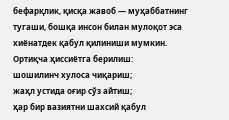бефарқлик, қисқа жавоб — муҳаббатнинг тугаши, бошқа инсон билан мулоқот эса хиёнатдек қабул қилиниши мумкин.
Ортиқча ҳиссиётга берилиш:
шошилинч хулоса чиқариш;
жаҳл устида оғир сўз айтиш;
ҳар бир вазиятни шахсий қабул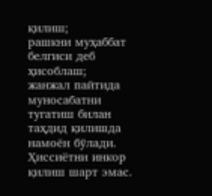қилиш;
рашкни муҳаббат белгиси деб ҳисоблаш;
жанжал пайтида муносабатни тугатиш билан таҳдид қилишда намоён бўлади.
Ҳиссиётни инкор қилиш шарт эмас.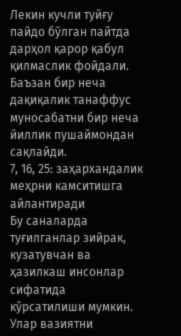Лекин кучли туйғу пайдо бўлган пайтда дарҳол қарор қабул қилмаслик фойдали.
Баъзан бир неча дақиқалик танаффус муносабатни бир неча йиллик пушаймондан сақлайди.
7, 16, 25: заҳархандалик меҳрни камситишга айлантиради
Бу саналарда туғилганлар зийрак, кузатувчан ва ҳазилкаш инсонлар сифатида кўрсатилиши мумкин. Улар вазиятни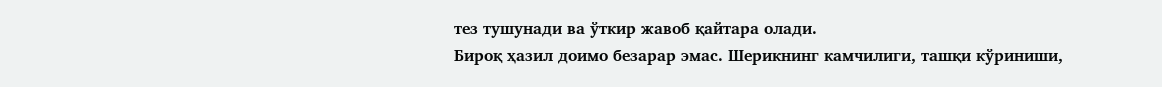тез тушунади ва ўткир жавоб қайтара олади.
Бироқ ҳазил доимо безарар эмас. Шерикнинг камчилиги, ташқи кўриниши,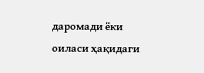даромади ёки оиласи ҳақидаги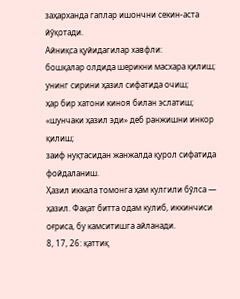заҳарханда гаплар ишончни секин-аста йўқотади.
Айниқса қуйидагилар хавфли:
бошқалар олдида шерикни масхара қилиш;
унинг сирини ҳазил сифатида очиш;
ҳар бир хатони киноя билан эслатиш;
«шунчаки ҳазил эди» деб ранжишни инкор қилиш;
заиф нуқтасидан жанжалда қурол сифатида фойдаланиш.
Ҳазил иккала томонга ҳам кулгили бўлса — ҳазил. Фақат битта одам кулиб, иккинчиси оғриса, бу камситишга айланади.
8, 17, 26: қаттиқ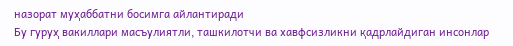назорат муҳаббатни босимга айлантиради
Бу гуруҳ вакиллари масъулиятли, ташкилотчи ва хавфсизликни қадрлайдиган инсонлар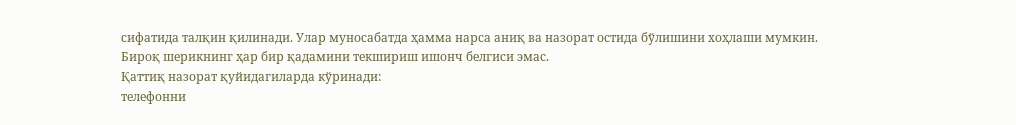сифатида талқин қилинади. Улар муносабатда ҳамма нарса аниқ ва назорат остида бўлишини хоҳлаши мумкин.
Бироқ шерикнинг ҳар бир қадамини текшириш ишонч белгиси эмас.
Қаттиқ назорат қуйидагиларда кўринади:
телефонни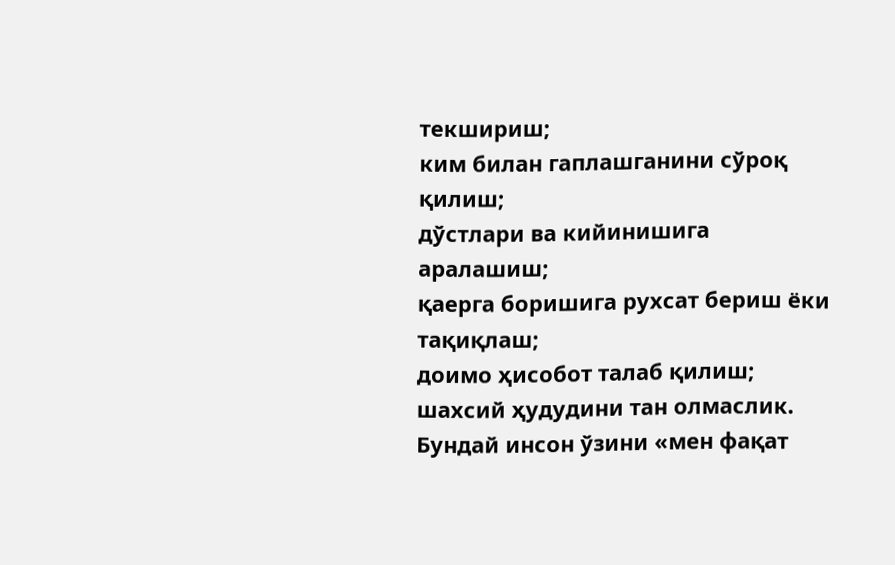текшириш;
ким билан гаплашганини сўроқ қилиш;
дўстлари ва кийинишига аралашиш;
қаерга боришига рухсат бериш ёки тақиқлаш;
доимо ҳисобот талаб қилиш;
шахсий ҳудудини тан олмаслик.
Бундай инсон ўзини «мен фақат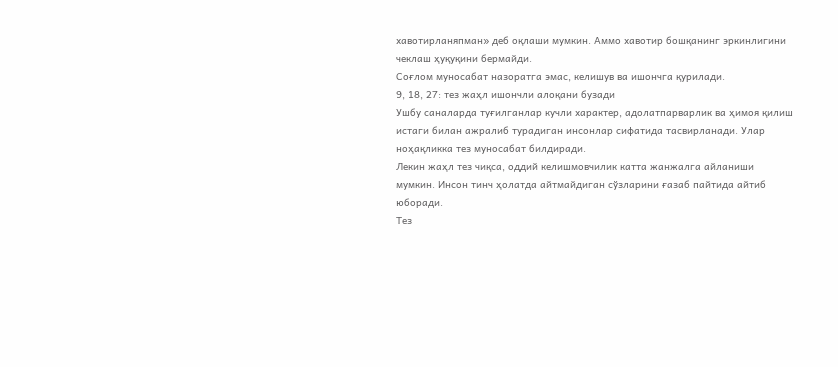хавотирланяпман» деб оқлаши мумкин. Аммо хавотир бошқанинг эркинлигини чеклаш ҳуқуқини бермайди.
Соғлом муносабат назоратга эмас, келишув ва ишончга қурилади.
9, 18, 27: тез жаҳл ишончли алоқани бузади
Ушбу саналарда туғилганлар кучли характер, адолатпарварлик ва ҳимоя қилиш истаги билан ажралиб турадиган инсонлар сифатида тасвирланади. Улар ноҳақликка тез муносабат билдиради.
Лекин жаҳл тез чиқса, оддий келишмовчилик катта жанжалга айланиши мумкин. Инсон тинч ҳолатда айтмайдиган сўзларини ғазаб пайтида айтиб юборади.
Тез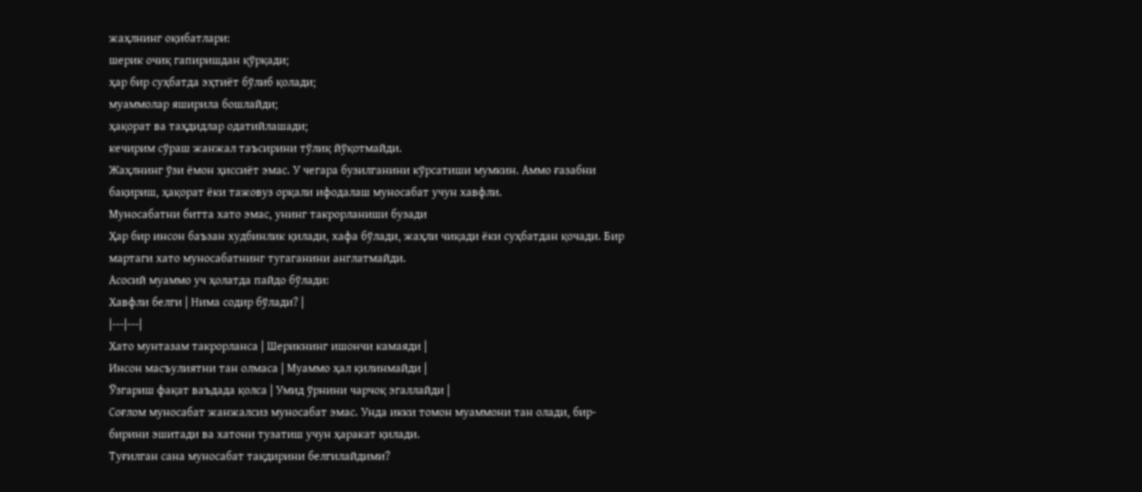жаҳлнинг оқибатлари:
шерик очиқ гапиришдан қўрқади;
ҳар бир суҳбатда эҳтиёт бўлиб қолади;
муаммолар яширила бошлайди;
ҳақорат ва таҳдидлар одатийлашади;
кечирим сўраш жанжал таъсирини тўлиқ йўқотмайди.
Жаҳлнинг ўзи ёмон ҳиссиёт эмас. У чегара бузилганини кўрсатиши мумкин. Аммо ғазабни бақириш, ҳақорат ёки тажовуз орқали ифодалаш муносабат учун хавфли.
Муносабатни битта хато эмас, унинг такрорланиши бузади
Ҳар бир инсон баъзан худбинлик қилади, хафа бўлади, жаҳли чиқади ёки суҳбатдан қочади. Бир мартаги хато муносабатнинг тугаганини англатмайди.
Асосий муаммо уч ҳолатда пайдо бўлади:
Хавфли белги | Нима содир бўлади? |
|---|---|
Хато мунтазам такрорланса | Шерикнинг ишончи камаяди |
Инсон масъулиятни тан олмаса | Муаммо ҳал қилинмайди |
Ўзгариш фақат ваъдада қолса | Умид ўрнини чарчоқ эгаллайди |
Соғлом муносабат жанжалсиз муносабат эмас. Унда икки томон муаммони тан олади, бир-бирини эшитади ва хатони тузатиш учун ҳаракат қилади.
Туғилган сана муносабат тақдирини белгилайдими?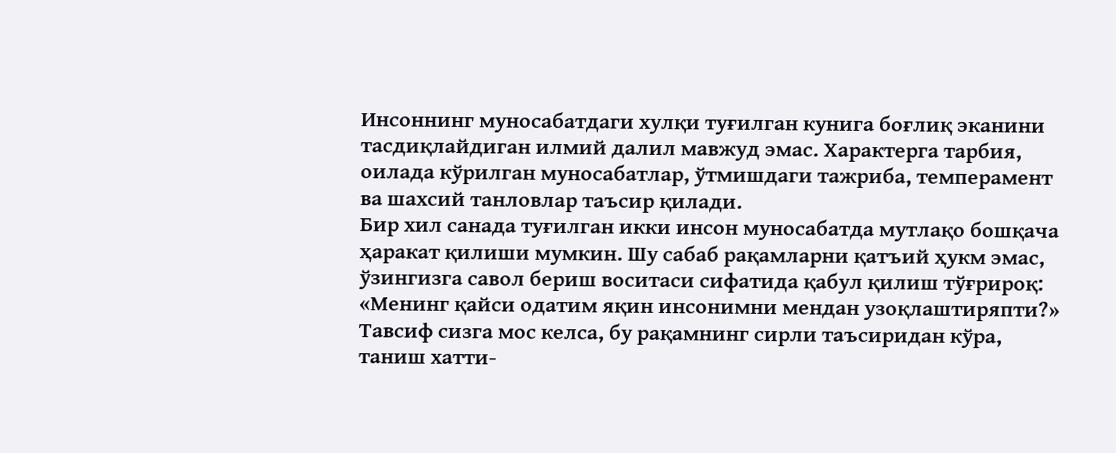Инсоннинг муносабатдаги хулқи туғилган кунига боғлиқ эканини тасдиқлайдиган илмий далил мавжуд эмас. Характерга тарбия, оилада кўрилган муносабатлар, ўтмишдаги тажриба, темперамент ва шахсий танловлар таъсир қилади.
Бир хил санада туғилган икки инсон муносабатда мутлақо бошқача ҳаракат қилиши мумкин. Шу сабаб рақамларни қатъий ҳукм эмас, ўзингизга савол бериш воситаси сифатида қабул қилиш тўғрироқ:
«Менинг қайси одатим яқин инсонимни мендан узоқлаштиряпти?»
Тавсиф сизга мос келса, бу рақамнинг сирли таъсиридан кўра, таниш хатти-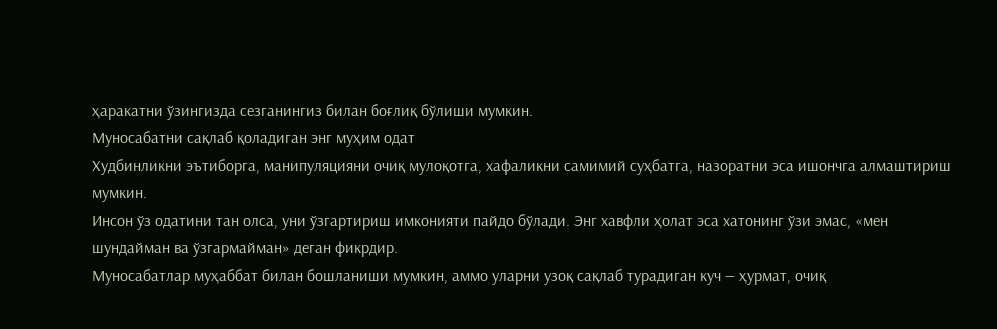ҳаракатни ўзингизда сезганингиз билан боғлиқ бўлиши мумкин.
Муносабатни сақлаб қоладиган энг муҳим одат
Худбинликни эътиборга, манипуляцияни очиқ мулоқотга, хафаликни самимий суҳбатга, назоратни эса ишончга алмаштириш мумкин.
Инсон ўз одатини тан олса, уни ўзгартириш имконияти пайдо бўлади. Энг хавфли ҳолат эса хатонинг ўзи эмас, «мен шундайман ва ўзгармайман» деган фикрдир.
Муносабатлар муҳаббат билан бошланиши мумкин, аммо уларни узоқ сақлаб турадиган куч — ҳурмат, очиқ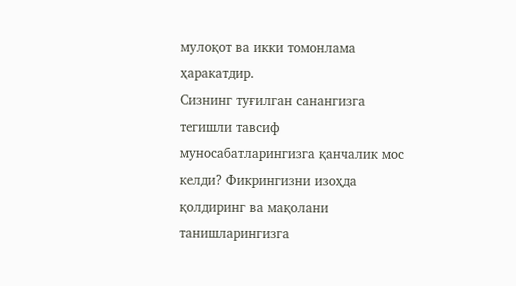мулоқот ва икки томонлама ҳаракатдир.
Сизнинг туғилган санангизга тегишли тавсиф муносабатларингизга қанчалик мос келди? Фикрингизни изоҳда қолдиринг ва мақолани танишларингизга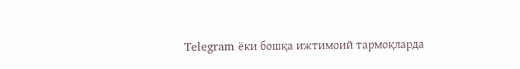Telegram ёки бошқа ижтимоий тармоқларда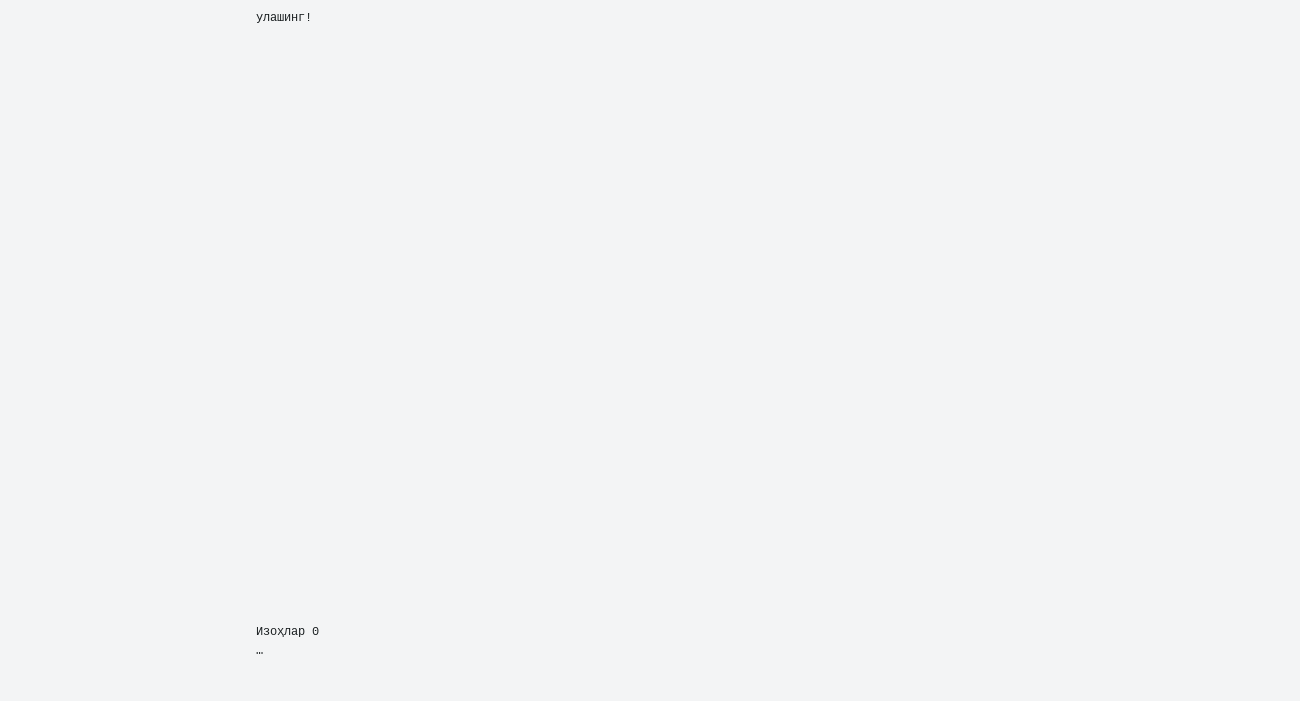улашинг!































Изоҳлар 0
…